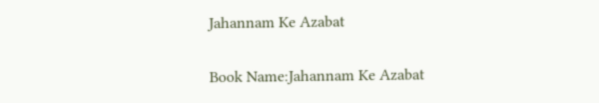Jahannam Ke Azabat

Book Name:Jahannam Ke Azabat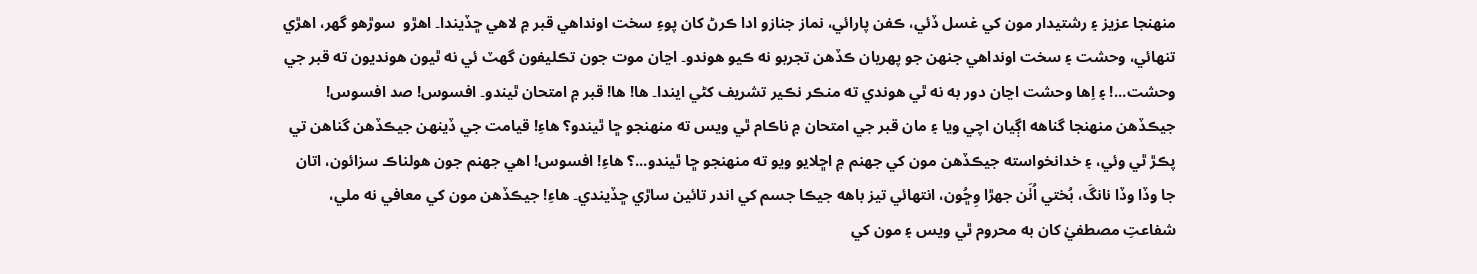منهنجا عزيز ۽ رشتيدار مون کي غسل ڏئي، ڪفن پارائي، نماز جنازو ادا ڪرڻ کان پوءِ سخت اونداهي قبر ۾ لاهي ڇڏيندا۔ اهڙو  سوڙهو گهر، اهڙي تنهائي، وحشت ۽ سخت اونداهي جنهن جو پهريان ڪڏهن تجربو نه ڪيو هوندو۔ اڃان موت جون تڪليفون گهٽ ئي نه ٿيون هونديون ته قبر جي وحشت...! ۽ اِها وحشت اڃان دور به نه ٿي هوندي ته منڪر نڪير تشريف کڻي ايندا۔ ها! ها! قبر ۾ امتحان ٿيندو۔ افسوس! صد افسوس! جيڪڏهن منهنجا گناهه اڳيان اچي ويا ۽ مان قبر جي امتحان ۾ ناڪام ٿي ويس ته منهنجو ڇا ٿيندو؟ هاءِ! قيامت جي ڏينهن جيڪڏهن گناهن تي پڪڙ ٿي وئي، ۽ خدانخواسته جيڪڏهن مون کي جهنم ۾ اڇلايو ويو ته منهنجو ڇا ٿيندو...؟ هاءِ! افسوس! اهي جهنم جون هولناڪ سزائون، اتان جا وڏا وڏا نانگَ، بُختي اُٺَن جهڙا وِڇُون، انتهائي تيز باهه جيڪا جسم کي اندر تائين ساڙي ڇڏيندي۔ هاءِ! جيڪڏهن مون کي معافي نه ملي، شفاعتِ مصطفيٰ کان به محروم ٿي ويس ۽ مون کي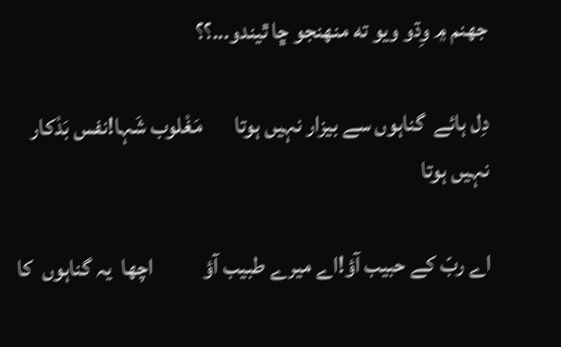جهنم ۾ وِڌو ويو ته منهنجو ڇا ٿيندو...؟؟

دِل ہائے  گناہوں سے بیزار نہیں ہوتا       مَغْلوب شَہا!نفس بَدْکار نہیں ہوتا

اے ربّ کے حبیب آؤ!اے میرے طبیب آؤ           اچھا  یہ گناہوں  کا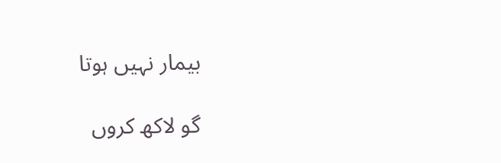بیمار نہیں ہوتا

گو لاکھ کروں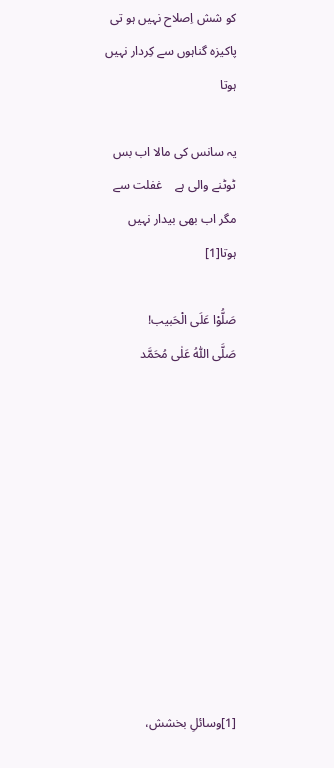کو شش اِصلاح نہیں ہو تی          پاکیزہ گناہوں سے کِردار نہیں ہوتا

یہ سانس کی مالا اب بس ٹوٹنے والی ہے    غفلت سے مگر اب بھی بیدار نہیں ہوتا[1]

صَلُّوْا عَلَی الْحَبیب!                                                                                               صَلَّی اللّٰہُ عَلٰی مُحَمَّد










[1]وسائلِ بخشش،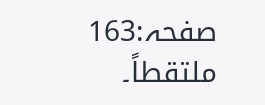صفحہ:163 ملتقطاً۔